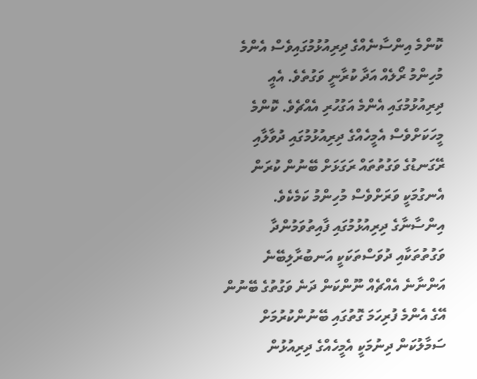ކޮންމެ އިންސާނެއްގެ ދިރިއުޅުމުގައިވެސް އެންމެ މުހިންމު ރޯލެއް އަދާ ކުރާނީ ވަގުތެވެ. އެއީ ދިރިއުޅުމުގައި އެންމެ އަގުހުރި އެއްޗެވެ. ކޮންމެ މީހަކަށްވެސް އެމީހެއްގެ ދިރިއުޅުމުގައި ދުވާލާއި ރޭގަނޑުގެ ވަގުތުތައް ރަގަޅަށް ބޭނުން ކުރަން އެނގުމަކީ ވަރަށްވެސް މުހިންމު ކަމެކެވެ.
އިންސާނާގެ ދިރިއުޅުމުގައި ފާއިތުވަމުންދާ ވަގުތުތަކާއި ދުވަސްތަކަކީ އަނބުރާލިބޭނެ އަންނާނެ އެއްޗެއް ނޫންކަން ދަނެ ވަގުތުގެ ބޭނުން އޭގެ އެންމެ ފުރިހަމަ ގޮތުގައި ބޭނުންކުރުމަށް ސަމާލުކަން ދިނުމަކީ އެމީހެއްގެ ދިރިއުޅުން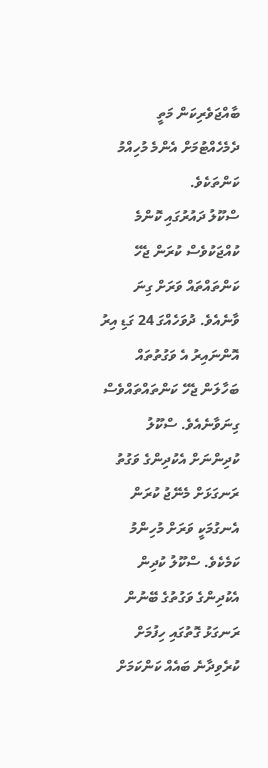ބާއްޖަވެރިކަން މަތީ ދެމެހެއްޓުމަށް އެންމެ މުހިއްމު ކަންތަކެވެ.
ސްކޫލު ދައުރުގައި ކޮންމެ ކުއްޖަކުވެސް ކުރަން ޖެހޭ ކަންތައްތައް ވަރަށް ގިނަ ވާނެއެވެ. ދުވަހެއްގަ 24 ގަޑި އިރު އޮންނައިރު އެ ވަގުތުތައް ބަހާލަން ޖެހޭ ކަންތައްތައްވެސް ގިނަވާނެއެވެ. ސްކޫލު ކުދިންނަށް އެކުދިންގެ ވަގުތު ރަނގަޅަށް މެނޭޖު ކުރަން އެނގުމަކީ ވަރަށް މުހިންމު ކަމެކެވެ. ސްކޫލު ކުދިން އެކުދިންގެ ވަގުތުގެ ބޭނުން ރަނގަޅު ގޮތުގައި ހިފުމަށް ކުރެވިދާނެ ބައެއް ކަންކަމަށް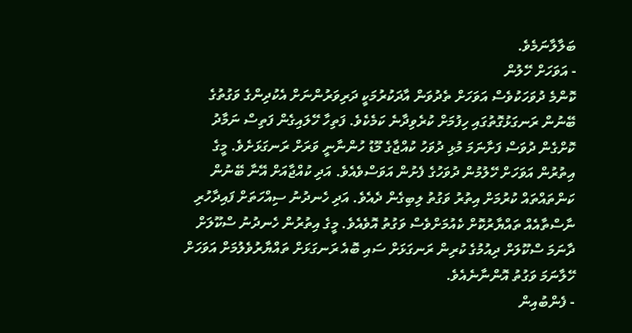ބަލާލާނަމެވެ.
- އަވަހަށް ހޭލުން
ކޮންމެ ދުވަހަކުވެސް އަވަހަށް ތެދުވަން އާދަކުރުމަކީ ދަރިވަރުންނަށް އެކުދިންގެ ވަގުތުގެ ބޭނުން ރަނގަޅުގޮތުގައި ހިފުމަށް ކުރެވިދާނެ ކަމެކެވެ. ފަތިހާ ހޭލައިގެން ފަތިސް ނަމާދު ކޮށްގެން ދުވަސް ފަށާނަމަ މުޅި ދުވަހު ކުއްޖާގެ މޫޑު ހުންނާނީ ވަރަށް ރަނގަޅަށެވެ. މީގެ އިތުރުން އަވަހަށް ހޭލުމުން ދުވަހުގެ ފެށުން އަވަސްވެއެވެ. އަދި ކުއްޖާއަށް އޭނާ ބޭނުން ކަންތައްތައް ކުރުމަށް އިތުރު ވަގުތު ލިބިގެން ދެއެވެ. އަދި ހެނދުނު ސިއްހަތަށް ފައިދާހުރި ނާސްތާއެއް ތައްޔާރުކޮށް ކެއުމަށްވެސް ވަގުތު އޮވެއެވެ. މީގެ އިތުރުން ހެނދުނު ސްކޫލަށް ދާނަމަ ސްކޫލަށް ދިއުމުގެ ކުރިން ރަނގަޅަށް ސައި ބޮއެ ރަނގަޅަށް ތައްޔާރުވެލުމަށް އަވަހަށް ހޭލާނަމަ ވަގުތު އޮންނާނެއެވެ.
- ފެންބުއިން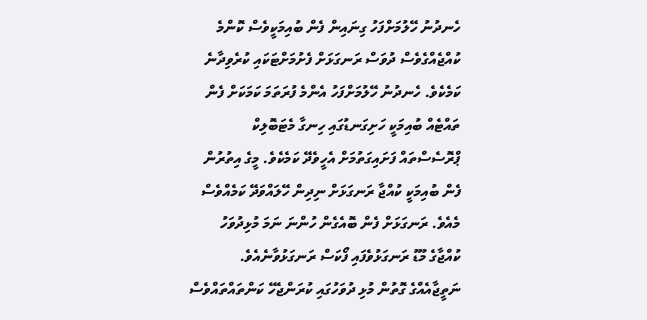ހެނދުނު ހޭލުމަށްފަހު ގިނައިން ފެން ބުއިމަކީވެސް ކޮންމެ ކުއްޖެއްގެވެސް ދުވަސް ރަނގަޅަށް ފެށުމަށްޓަކައި ކުރެވިދާނެ ކަމެކެވެ. ހެނދުނު ހޭލުމަށްފަހު އެންމެ ފުރަތަމަ ކަމަކަށް ފެން ތައްޓެއް ބުއިމަކީ ހަށިގަނޑުގައި ހިނގާ މެޓަބޮލިކް ޕްރޮސެސްތައް ފަށައިގަތުމަށް އެހީވެދޭ ކަމެކެވެ. މީގެ އިތުރުން ފެން ބުއިމަކީ ކުއްޖާ ރަނގަޅަށް ނިދިން ހޭލައްވަދޭ ކަމެއްވެސް މެއެވެ. ރަނގަޅަށް ފެން ބޮއެގެން ހުންނަ ނަމަ މުޅިދުވަހު ކުއްޖާގެ މޫޑު ރަނގަޅުވެފައި ފޯކަސް ރަނގަޅުވާނެއެވެ. ނަތީޖާއެއްގެ ގޮތުން މުޅި ދުވަހުގައި ކުރަންޖެހޭ ކަންތައްތައްވެސް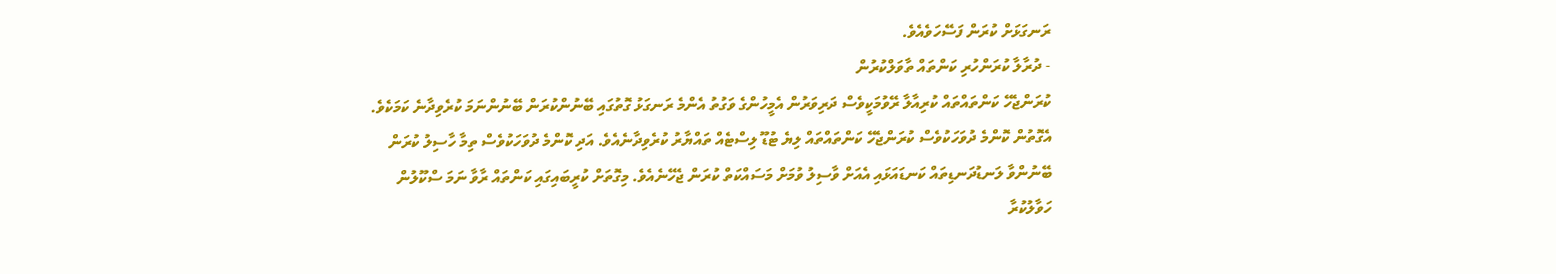ރަނގަޅަށް ކުރަން ފަސޭހަވެއެވެ.
- ދުރާލާ ކުރަންހުރި ކަންތައް ތާވަލްކުރުން
ކުރަންޖެހޭ ކަންތައްތައް ކުރިއާލާ ރޭވުމަކީވެސް ދަރިވަރުން އެމީހުންގެ ވަގުތު އެންމެ ރަނގަޅު ގޮތުގައި ބޭނުންކުރަން ބޭނުންނަމަ ކުރެވިދާނެ ކަމަކެވެ. އެގޮތުން ކޮންމެ ދުވަހަކުވެސް ކުރަންޖެހޭ ކަންތައްތައް ލިޔެ ޓުޑޫ ލިސްޓެއް ތައްޔާރު ކުރެވިދާނެއެވެ. އަދި ކޮންމެ ދުވަހަކުވެސް ތިމާ ހާސިލު ކުރަން ބޭނުންވާ ލަނޑުދަނޑިތައް ކަނޑައަޅައި އެއަށް ވާސިލު ވުމަށް މަސައްކަތް ކުރަން ޖެހޭނެއެވެ. މިގޮތަށް ކުރީބައިގައި ކަންތައް ރާވާ ނަމަ ސްކޫލުން ހަވާލުކުރާ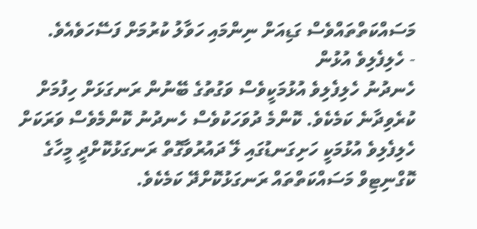މަސައްކަތްތައްވެސް ގަޑިއަށް ނިންމައި ހަވާލު ކުރުމަށް ފަސޭހަވެއެވެ.
- ހެލިފެލިވެ އުޅުން
ހެނދުނު ހެލިފެލިވެ އުޅުމަކީވެސް ވަގުތުގެ ބޭނުން ރަނގަޅަށް ހިފުމަށް ކުރެވިދާނެ ކަމެކެވެ. ކޮންމެ ދުވަހަކުވެސް ހެނދުނު ކޮންމެވެސް ވަރަކަށް ހެލިފެލިވެ އުޅުމަކީ ހަށިގަނޑުގައި ލޭ ދައުރުވާގޮތް ރަނގަޅުކޮށްދީ މީހާގެ ކޮގްނިޓިވް މަސައްކަތްތައް ރަނގަޅުކޮށްދޭ ކަމެކެވެ.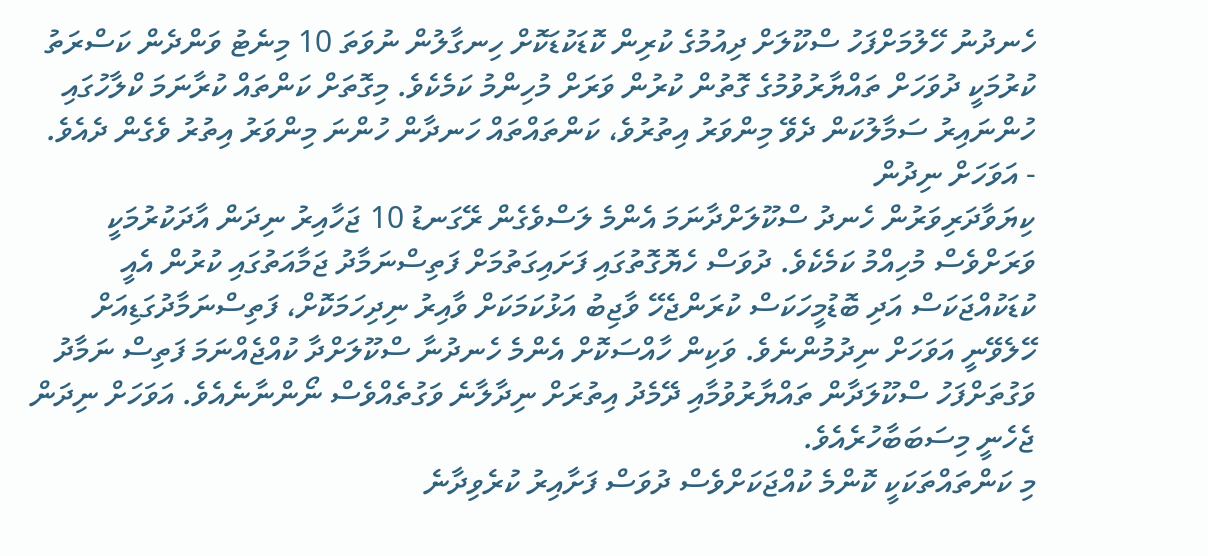ހެނދުނު ހޭލުމަށްފަހު ސްކޫލަށް ދިއުމުގެ ކުރިން ކޮޑަކުޑަކޮށް ހިނގާލުން ނުވަތަ 10 މިނެޓު ވަންދެން ކަސްރަތު ކުރުމަކީ ދުވަހަށް ތައްޔާރުވުމުގެ ގޮތުން ކުރުން ވަރަށް މުހިންމު ކަމެކެވެ. މިގޮތަށް ކަންތައް ކުރާނަމަ ކްލާހުގައި ހުންނައިރު ސަމާލުކަން ދެވޭ މިންވަރު އިތުރުވެ، ކަންތައްތައް ހަނދާން ހުންނަ މިންވަރު އިތުރު ވެގެން ދެއެވެ.
- އަވަހަށް ނިދުން
ކިޔަވާދަރިވަރުން ހެނދު ސްކޫލަށްދާނަމަ އެންމެ ލަސްވެގެން ރޭގަނޑު 10 ޖަހާއިރު ނިދަން އާދަކުރުމަކީ ވަރަށްވެސް މުހިއްމު ކަމެކެވެ. ދުވަސް ހެޔޮގޮތުގައި ފަށައިގަތުމަށް ފަތިސްނަމާދު ޖަމާއަތުގައި ކުރުން އެއީ ކުޑަކުއްޖަކަސް އަދި ބޮޑުމީހަކަސް ކުރަންޖެހޭ ވާޖިބު އަޅުކަމަކަށް ވާއިރު ނިދިހަމަކޮށް، ފަތިސްނަމާދުގަޑިއަށް ހޭލެވޭނީ އަވަހަށް ނިދުމުންނެވެ. ވަކިން ހާއްސަކޮށް އެންމެ ހެނދުނާ ސްކޫލަށްދާ ކުއްޖެއްނަމަ ފަތިސް ނަމާދު ވަގުތަށްފަހު ސްކޫލަދާން ތައްޔާރުވުމާއި ދޭމެދު އިތުރަށް ނިދާލާނެ ވަގުތެއްވެސް ނޯންނާނެއެވެ. އަވަހަށް ނިދަން ޖެހެނީ މިސަބަބާހުރެއެވެ.
މި ކަންތައްތަކަކީ ކޮންމެ ކުއްޖަކަށްވެސް ދުވަސް ފަށާއިރު ކުރެވިދާނެ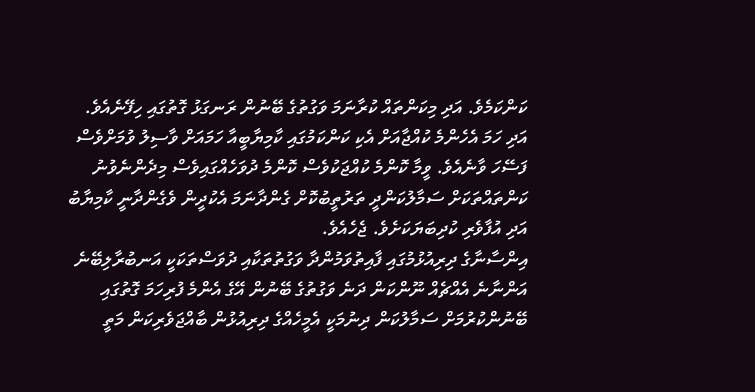ކަންކަމެވެ. އަދި މިކަންތައް ކުރާނަމަ ވަގުތުގެ ބޭނުން ރަނގަޅު ގޮތުގައި ހިފޭނެއެވެ. އަދި ހަމަ އެހެންމެ ކުއްޖާއަށް އެކި ކަންކަމުގައި ކާމިޔާބީއާ ހަމައަށް ވާސިލު ވުމަށްވެސް ފަސޭހަ ވާނެއެވެ. ވީމާ ކޮންމެ ކުއްޖަކުވެސް ކޮންމެ ދުވަހެއްގައިވެސް މިދެންނެވުނު ކަންތައްތަކަށް ސަމާލުކަންދީ ތަރުތީބުކޮށް ގެންދާނަމަ އެކުދީން ވެގެންދާނީ ކާމިޔާބު އަދި އުފާވެރި ކުދިބަޔަކަށެވެ. ޖެހެއެވެ.
އިންސާނާގެ ދިރިއުޅުމުގައި ފާއިތުވަމުންދާ ވަގުތުތަކާއި ދުވަސްތަކަކީ އަނބުރާލިބޭނެ އަންނާނެ އެއްޗެއް ނޫންކަން ދަނެ ވަގުތުގެ ބޭނުން އޭގެ އެންމެ ފުރިހަމަ ގޮތުގައި ބޭނުންކުރުމަށް ސަމާލުކަން ދިނުމަކީ އެމީހެއްގެ ދިރިއުޅުން ބާއްޖަވެރިކަން މަތީ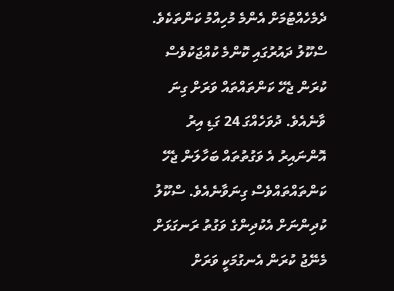ދެމެހެއްޓުމަށް އެންމެ މުހިއްމު ކަންތަކެވެ.
ސްކޫލު ދައުރުގައި ކޮންމެ ކުއްޖަކުވެސް ކުރަން ޖެހޭ ކަންތައްތައް ވަރަށް ގިނަ ވާނެއެވެ. ދުވަހެއްގަ 24 ގަޑި އިރު އޮންނައިރު އެ ވަގުތުތައް ބަހާލަން ޖެހޭ ކަންތައްތައްވެސް ގިނަވާނެއެވެ. ސްކޫލު ކުދިންނަށް އެކުދިންގެ ވަގުތު ރަނގަޅަށް މެނޭޖު ކުރަން އެނގުމަކީ ވަރަށް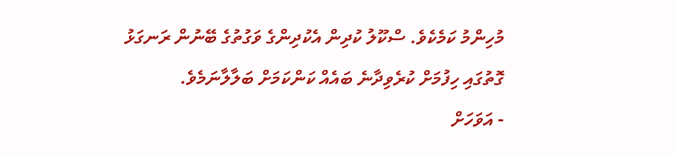މުހިންމު ކަމެކެވެ. ސްކޫލު ކުދިން އެކުދިންގެ ވަގުތުގެ ބޭނުން ރަނގަޅު ގޮތުގައި ހިފުމަށް ކުރެވިދާނެ ބައެއް ކަންކަމަށް ބަލާލާނަމެވެ.
- އަވަހަށް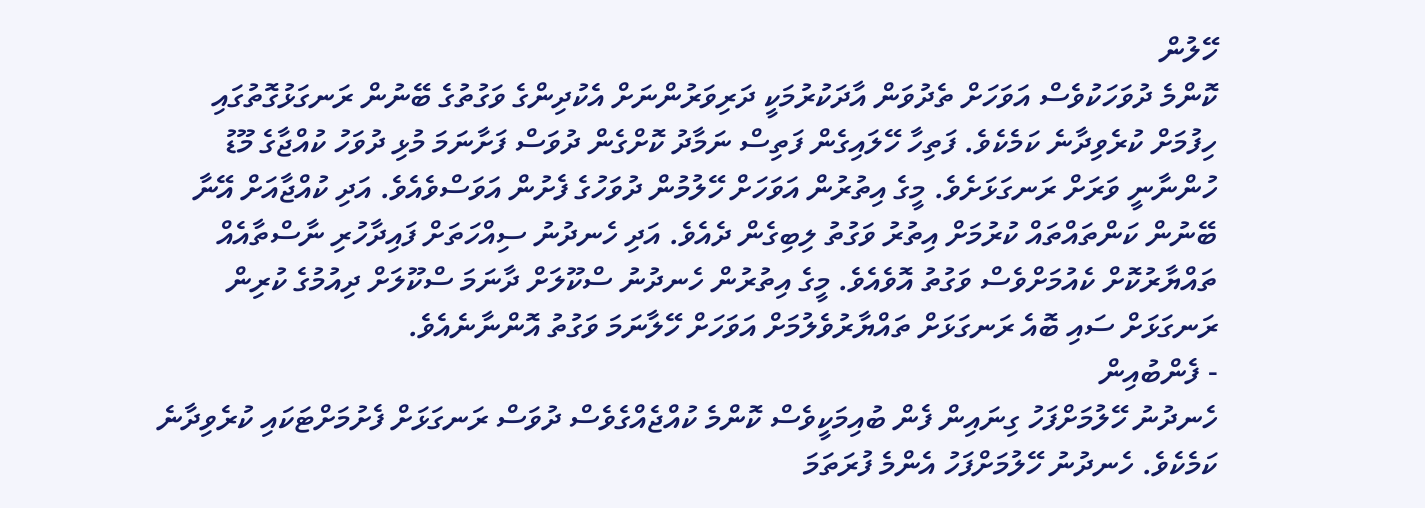ހޭލުން
ކޮންމެ ދުވަހަކުވެސް އަވަހަށް ތެދުވަން އާދަކުރުމަކީ ދަރިވަރުންނަށް އެކުދިންގެ ވަގުތުގެ ބޭނުން ރަނގަޅުގޮތުގައި ހިފުމަށް ކުރެވިދާނެ ކަމެކެވެ. ފަތިހާ ހޭލައިގެން ފަތިސް ނަމާދު ކޮށްގެން ދުވަސް ފަށާނަމަ މުޅި ދުވަހު ކުއްޖާގެ މޫޑު ހުންނާނީ ވަރަށް ރަނގަޅަށެވެ. މީގެ އިތުރުން އަވަހަށް ހޭލުމުން ދުވަހުގެ ފެށުން އަވަސްވެއެވެ. އަދި ކުއްޖާއަށް އޭނާ ބޭނުން ކަންތައްތައް ކުރުމަށް އިތުރު ވަގުތު ލިބިގެން ދެއެވެ. އަދި ހެނދުނު ސިއްހަތަށް ފައިދާހުރި ނާސްތާއެއް ތައްޔާރުކޮށް ކެއުމަށްވެސް ވަގުތު އޮވެއެވެ. މީގެ އިތުރުން ހެނދުނު ސްކޫލަށް ދާނަމަ ސްކޫލަށް ދިއުމުގެ ކުރިން ރަނގަޅަށް ސައި ބޮއެ ރަނގަޅަށް ތައްޔާރުވެލުމަށް އަވަހަށް ހޭލާނަމަ ވަގުތު އޮންނާނެއެވެ.
- ފެންބުއިން
ހެނދުނު ހޭލުމަށްފަހު ގިނައިން ފެން ބުއިމަކީވެސް ކޮންމެ ކުއްޖެއްގެވެސް ދުވަސް ރަނގަޅަށް ފެށުމަށްޓަކައި ކުރެވިދާނެ ކަމެކެވެ. ހެނދުނު ހޭލުމަށްފަހު އެންމެ ފުރަތަމަ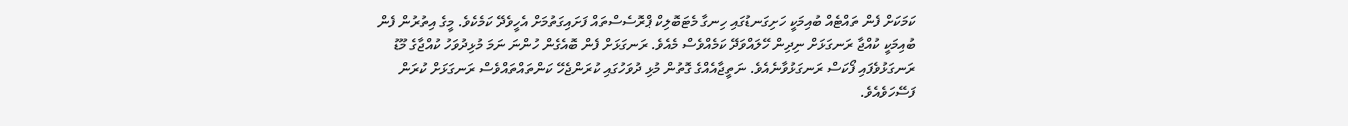ކަމަކަށް ފެން ތައްޓެއް ބުއިމަކީ ހަށިގަނޑުގައި ހިނގާ މެޓަބޮލިކް ޕްރޮސެސްތައް ފަށައިގަތުމަށް އެހީވެދޭ ކަމެކެވެ. މީގެ އިތުރުން ފެން ބުއިމަކީ ކުއްޖާ ރަނގަޅަށް ނިދިން ހޭލައްވަދޭ ކަމެއްވެސް މެއެވެ. ރަނގަޅަށް ފެން ބޮއެގެން ހުންނަ ނަމަ މުޅިދުވަހު ކުއްޖާގެ މޫޑު ރަނގަޅުވެފައި ފޯކަސް ރަނގަޅުވާނެއެވެ. ނަތީޖާއެއްގެ ގޮތުން މުޅި ދުވަހުގައި ކުރަންޖެހޭ ކަންތައްތައްވެސް ރަނގަޅަށް ކުރަން ފަސޭހަވެއެވެ.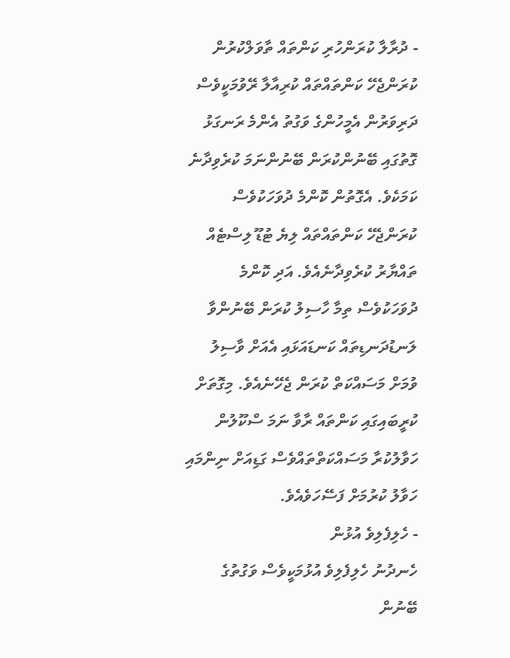- ދުރާލާ ކުރަންހުރި ކަންތައް ތާވަލްކުރުން
ކުރަންޖެހޭ ކަންތައްތައް ކުރިއާލާ ރޭވުމަކީވެސް ދަރިވަރުން އެމީހުންގެ ވަގުތު އެންމެ ރަނގަޅު ގޮތުގައި ބޭނުންކުރަން ބޭނުންނަމަ ކުރެވިދާނެ ކަމަކެވެ. އެގޮތުން ކޮންމެ ދުވަހަކުވެސް ކުރަންޖެހޭ ކަންތައްތައް ލިޔެ ޓުޑޫ ލިސްޓެއް ތައްޔާރު ކުރެވިދާނެއެވެ. އަދި ކޮންމެ ދުވަހަކުވެސް ތިމާ ހާސިލު ކުރަން ބޭނުންވާ ލަނޑުދަނޑިތައް ކަނޑައަޅައި އެއަށް ވާސިލު ވުމަށް މަސައްކަތް ކުރަން ޖެހޭނެއެވެ. މިގޮތަށް ކުރީބައިގައި ކަންތައް ރާވާ ނަމަ ސްކޫލުން ހަވާލުކުރާ މަސައްކަތްތައްވެސް ގަޑިއަށް ނިންމައި ހަވާލު ކުރުމަށް ފަސޭހަވެއެވެ.
- ހެލިފެލިވެ އުޅުން
ހެނދުނު ހެލިފެލިވެ އުޅުމަކީވެސް ވަގުތުގެ ބޭނުން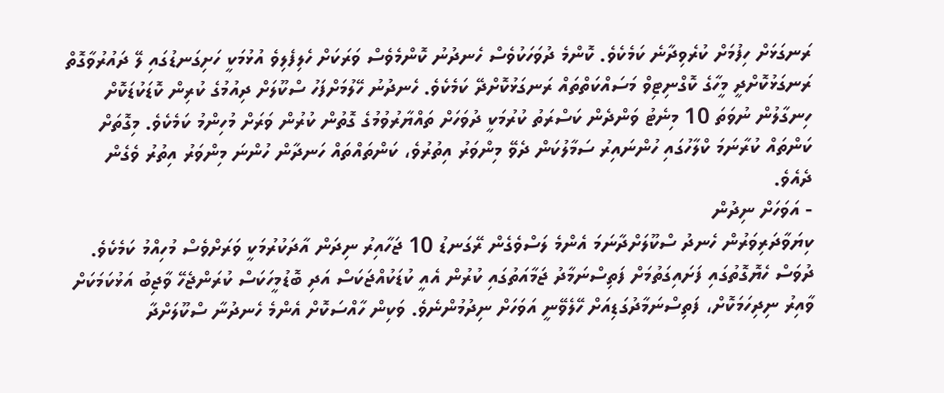ރަނގަޅަށް ހިފުމަށް ކުރެވިދާނެ ކަމެކެވެ. ކޮންމެ ދުވަހަކުވެސް ހެނދުނު ކޮންމެވެސް ވަރަކަށް ހެލިފެލިވެ އުޅުމަކީ ހަށިގަނޑުގައި ލޭ ދައުރުވާގޮތް ރަނގަޅުކޮށްދީ މީހާގެ ކޮގްނިޓިވް މަސައްކަތްތައް ރަނގަޅުކޮށްދޭ ކަމެކެވެ. ހެނދުނު ހޭލުމަށްފަހު ސްކޫލަށް ދިއުމުގެ ކުރިން ކޮޑަކުޑަކޮށް ހިނގާލުން ނުވަތަ 10 މިނެޓު ވަންދެން ކަސްރަތު ކުރުމަކީ ދުވަހަށް ތައްޔާރުވުމުގެ ގޮތުން ކުރުން ވަރަށް މުހިންމު ކަމެކެވެ. މިގޮތަށް ކަންތައް ކުރާނަމަ ކްލާހުގައި ހުންނައިރު ސަމާލުކަން ދެވޭ މިންވަރު އިތުރުވެ، ކަންތައްތައް ހަނދާން ހުންނަ މިންވަރު އިތުރު ވެގެން ދެއެވެ.
- އަވަހަށް ނިދުން
ކިޔަވާދަރިވަރުން ހެނދު ސްކޫލަށްދާނަމަ އެންމެ ލަސްވެގެން ރޭގަނޑު 10 ޖަހާއިރު ނިދަން އާދަކުރުމަކީ ވަރަށްވެސް މުހިއްމު ކަމެކެވެ. ދުވަސް ހެޔޮގޮތުގައި ފަށައިގަތުމަށް ފަތިސްނަމާދު ޖަމާއަތުގައި ކުރުން އެއީ ކުޑަކުއްޖަކަސް އަދި ބޮޑުމީހަކަސް ކުރަންޖެހޭ ވާޖިބު އަޅުކަމަކަށް ވާއިރު ނިދިހަމަކޮށް، ފަތިސްނަމާދުގަޑިއަށް ހޭލެވޭނީ އަވަހަށް ނިދުމުންނެވެ. ވަކިން ހާއްސަކޮށް އެންމެ ހެނދުނާ ސްކޫލަށްދާ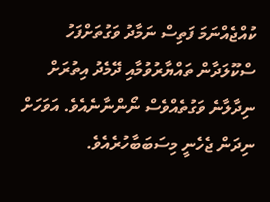ކުއްޖެއްނަމަ ފަތިސް ނަމާދު ވަގުތަށްފަހު ސްކޫލަދާން ތައްޔާރުވުމާއި ދޭމެދު އިތުރަށް ނިދާލާނެ ވަގުތެއްވެސް ނޯންނާނެއެވެ. އަވަހަށް ނިދަން ޖެހެނީ މިސަބަބާހުރެއެވެ.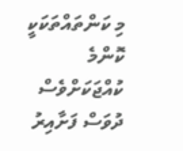މި ކަންތައްތަކަކީ ކޮންމެ ކުއްޖަކަށްވެސް ދުވަސް ފަށާއިރު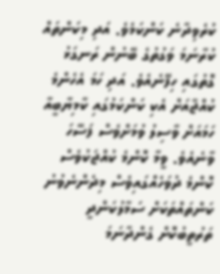ކުރެވިދާނެ ކަންކަމެވެ. އަދި މިކަންތައް ކުރާނަމަ ވަގުތުގެ ބޭނުން ރަނގަޅު ގޮތުގައި ހިފޭނެއެވެ. އަދި ހަމަ އެހެންމެ ކުއްޖާއަށް އެކި ކަންކަމުގައި ކާމިޔާބީއާ ހަމައަށް ވާސިލު ވުމަށްވެސް ފަސޭހަ ވާނެއެވެ. ވީމާ ކޮންމެ ކުއްޖަކުވެސް ކޮންމެ ދުވަހެއްގައިވެސް މިދެންނެވުނު ކަންތައްތަކަށް ސަމާލުކަންދީ ތަރުތީބުކޮށް ގެންދާނަމަ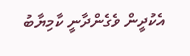އެކުދީން ވެގެންދާނީ ކާމިޔާބު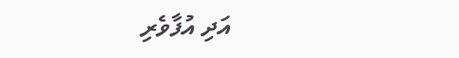އަދި އުފާވެރި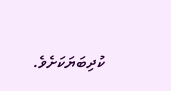ކުދިބަޔަކަށެވެ.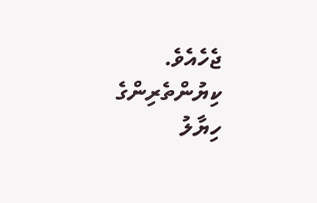ޖެހެއެވެ.
ކިޔުންތެރިންގެ ހިޔާލު